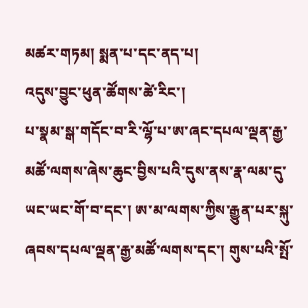མཚར་གཏམ། སྨན་པ་དང་ནད་པ།
འདུས་བྱུང་ཕུན་ཚོགས་ཚེ་རིང་།
པ་སྣམ་སྒ་གདོང་བ་རི་ལྷོ་པ་ཨ་ཞང་དཔལ་ལྡན་རྒྱ་མཚོ་ལགས་ཞེས་ཆུང་བྱིས་པའི་དུས་ནས་རྣ་ལམ་དུ་ཡང་ཡང་གོ་བ་དང་། ཨ་མ་ལགས་ཀྱིས་རྒྱུན་པར་སྐུ་ཞབས་དཔལ་ལྡན་རྒྱ་མཚོ་ལགས་དང་། གུས་པའི་སྤོ་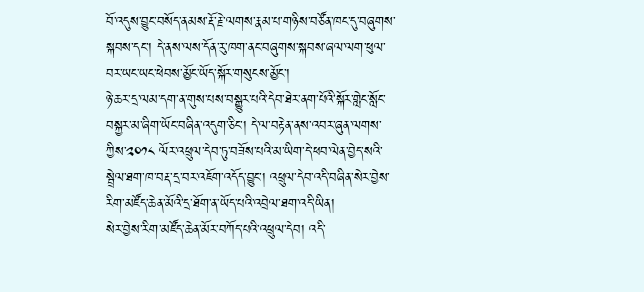བོ་འདུས་བྱུང་བསོད་ནམས་རྡོ་རྗེ་ལགས་རྣམ་པ་གཉིས་བཙོན་ཁང་དུ་བཞུགས་སྐབས་དང་། དེ་ནས་ལས་དོན་རུ་ཁག་ནང་བཞུགས་སྐབས་ཞལ་ལག་ཕུལ་བར་ཡང་ཡང་ཕེབས་མྱོང་ཡོད་སྐོར་གསུངས་མྱོང་།
ཉེ་ཆར་དྲ་ལམ་དག་ན་གུས་པས་བསྒྱུར་པའི་དེབ་ཐེར་ནག་པོའི་སྐོར་གླེང་སློང་བསྐྱར་མ་ཞིག་ཡོང་བཞིན་འདུག་ཅིང་། དེ་ལ་བརྟེན་ནས་འབར་ཞུན་ལགས་ཀྱིས་༢༠༡༨ ལོར་འཕྲུལ་དེབ་ཏུ་བཟོས་པའི་མ་ཡིག་དེ་ཕབ་ལེན་བྱེད་སའི་སྦྲེལ་ཐག་ཁ་བརྡ་དྲ་བར་འཇོག་འདོད་བྱུང་། འཕྲུལ་དེབ་འདི་བཞིན་སེར་བྱེས་རིག་མཛོད་ཆེན་མོའི་དྲ་ཐོག་ན་ཡོད་པའི་འབྲེལ་ཐག་འདི་ཡིན།
སེར་བྱེས་རིག་མཛོད་ཆེན་མོར་བཀོད་པའི་འཕྲུལ་དེབ། འདི་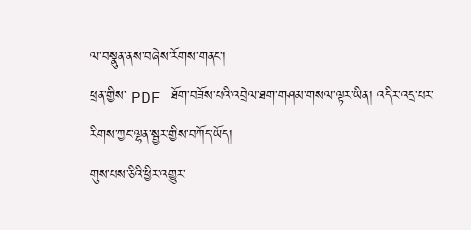ལ་བསྣུན་ནས་བཞེས་རོགས་གནང་།
ཕྲན་གྱིས་ PDF ཐོག་བཟོས་པའི་འབྲེལ་ཐག་གཤམ་གསལ་ལྟར་ཡིན། འདིར་འདྲ་པར་རིགས་ཀྱང་ལྷན་སྦྱར་གྱིས་བཀོད་ཡོད།
གུས་པས་ཅིའི་ཕྱིར་འགྱུར་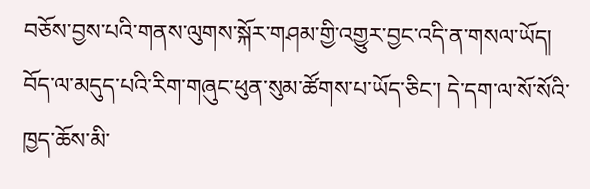བཅོས་བྱས་པའི་གནས་ལུགས་སྐོར་གཤམ་གྱི་འགྱུར་བྱང་འདི་ན་གསལ་ཡོད།
བོད་ལ་མདུད་པའི་རིག་གཞུང་ཕུན་སུམ་ཚོགས་པ་ཡོད་ཅིང་། དེ་དག་ལ་སོ་སོའི་ཁྱད་ཆོས་མི་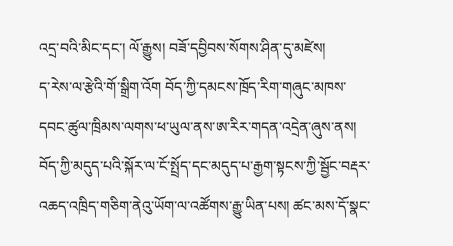འདྲ་བའི་མིང་དང་། ལོ་རྒྱུས། བཟོ་དབྱིབས་སོགས་ཤིན་དུ་མཛེས།
ད་རེས་ལ་རྩེའི་གོ་སྒྲིག་འོག བོད་ཀྱི་དམངས་ཁྲོད་རིག་གཞུང་མཁས་དབང་ཚུལ་ཁྲིམས་ལགས་ཕ་ཡུལ་ནས་ཨ་རིར་གདན་འདྲེན་ཞུས་ནས། བོད་ཀྱི་མདུད་པའི་སྐོར་ལ་ངོ་སྤྲོད་དང་མདུད་པ་རྒྱག་སྟངས་ཀྱི་སྦྱོང་བརྡར་འཆད་འཁྲིད་གཅིག་ནེའུ་ཡོག་ལ་འཚོགས་རྒྱུ་ཡིན་པས། ཚང་མས་དོ་སྣང་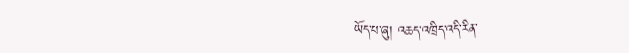ཡོད་པ་ཞུ། འཆད་འཁྲིད་འདི་རིན་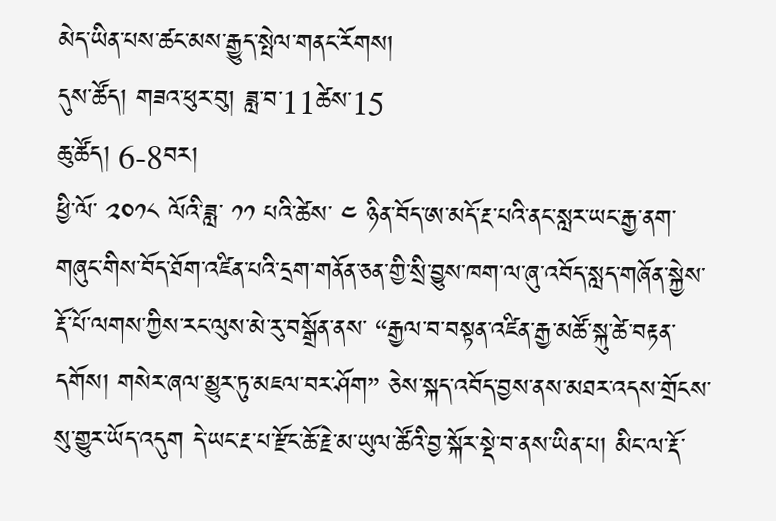མེད་ཡིན་པས་ཚང་མས་རྒྱུད་སྤེལ་གནང་རོགས།
དུས་ཚོད། གཟའ་ཕུར་བུ། ཟླ་བ་11ཚེས་15
ཆུ་ཚོད། 6-8བར།
ཕྱི་ལོ་ ༢༠༡༨ ལོའི་ཟླ་ ༡༡ པའི་ཚེས་ ༤ ཉིན་བོད་ཨ་མདོ་རྔ་པའི་ནང་སླར་ཡང་རྒྱ་ནག་གཞུང་གིས་བོད་ཐོག་འཛིན་པའི་དྲག་གནོན་ཅན་གྱི་སྲི་བྱུས་ཁག་ལ་ཞུ་འབོད་སླད་གཞོན་སྐྱེས་རྡོ་པོ་ལགས་ཀྱིས་རང་ལུས་མེ་རུ་བསྒྲོན་ནས་ “རྒྱལ་བ་བསྟན་འཛིན་རྒྱ་མཚོ་སྐུ་ཚེ་བརྟན་དགོས། གསེར་ཞལ་མྱུར་ཏུ་མཇལ་བར་ཤོག” ཅེས་སྐད་འབོད་བྱས་ནས་མཐར་འདས་གྲོངས་སུ་གྱུར་ཡོད་འདུག དེ་ཡང་རྔ་པ་རྫོང་ཆོ་རྗེ་མ་ཡུལ་ཚོའི་བྱ་སྐོར་སྡེ་བ་ནས་ཡིན་པ། མིང་ལ་རྡོ་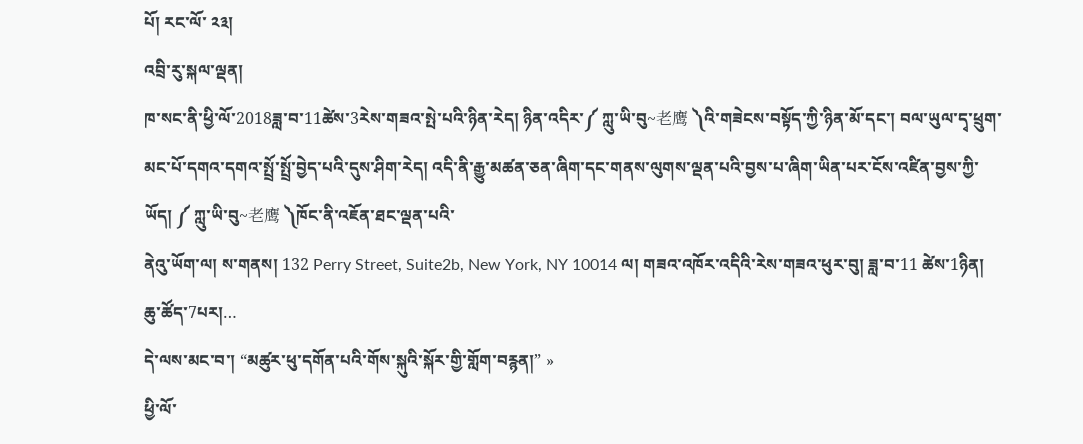པོ། རང་ལོ་ ༢༣།
འབྲི་རུ་སྐལ་ལྡན།
ཁ་སང་ནི་ཕྱི་ལོ་2018ཟླ་བ་11ཚེས་3རེས་གཟའ་སྤེ་པའི་ཉིན་རེད། ཉིན་འདིར་༼ ཀླུ་ཡི་བུ~老鹰 ༽འི་གཟེངས་བསྟོད་ཀྱི་ཉིན་མོ་དང་། བལ་ཡུལ་དྭ་ཕྲུག་མང་པོ་དགའ་དགའ་སྤྲོ་སྤྲོ་བྱེད་པའི་དུས་ཤིག་རེད། འདི་ནི་རྒྱུ་མཚན་ཅན་ཞིག་དང་གནས་ལུགས་ལྡན་པའི་བྱས་པ་ཞིག་ཡིན་པར་ངོས་འཛིན་བྱས་ཀྱི་ཡོད། ༼ ཀླུ་ཡི་བུ~老鹰 ༽ཁོང་ནི་འཇོན་ཐང་ལྡན་པའི་
ནེའུ་ཡོག་ལ། ས་གནས། 132 Perry Street, Suite2b, New York, NY 10014 ལ། གཟའ་འཁོར་འདིའི་རེས་གཟའ་ཕུར་བུ། ཟླ་བ་11 ཚེས་1ཉིན། ཆུ་ཚོད་7པར།…
དེ་ལས་མང་བ་། “མཚུར་ཕུ་དགོན་པའི་གོས་སྐུའི་སྐོར་གྱི་གློག་བརྙན།” »
ཕྱི་ལོ་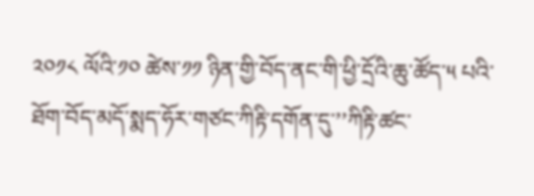༢༠༡༨ ལོའི་༡༠ ཚེས་༡༡ ཉིན་གྱི་བོད་ནང་གི་ཕྱི་དྲོའི་ཆུ་ཚོད་༥ པའི་ཐོག་བོད་མདོ་སྨད་ཧོར་གཙང་ཀིརྟི་དགོན་དུ་’’ཀིརྟི་ཚང་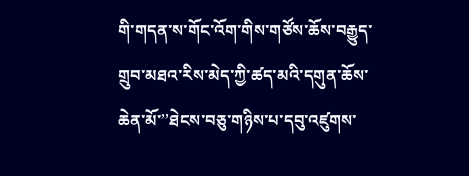གི་གདན་ས་གོང་འོག་གིས་གཙོས་ཆོས་བརྒྱུད་གྲུབ་མཐའ་རིས་མེད་ཀྱི་ཚད་མའི་དགུན་ཆོས་ཆེན་མོ་’’ཐེངས་བཅུ་གཉིས་པ་དབུ་འཛུགས་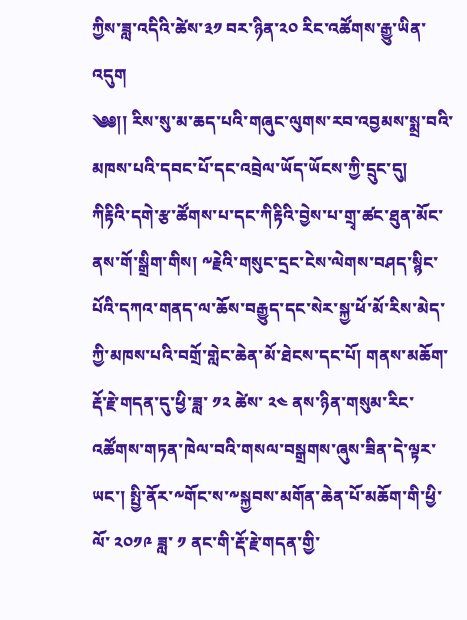ཀྱིས་ཟླ་འདིའི་ཚེས་༣༡ བར་ཉིན་༢༠ རིང་འཚོགས་རྒྱུ་ཡིན་འདུག
༄༅།། རིས་སུ་མ་ཆད་པའི་གཞུང་ལུགས་རབ་འབྱམས་སྨྲ་བའི་མཁས་པའི་དབང་པོ་དང་འབྲེལ་ཡོད་ཡོངས་ཀྱི་དྲུང་དུ།
ཀིརྟིའི་དགེ་རྩ་ཚོགས་པ་དང་ཀིརྟིའི་བྱེས་པ་གྲྭ་ཚང་ཐུན་མོང་ནས་གོ་སྒྲིག་གིས། ༸རྗེའི་གསུང་དྲང་ངེས་ལེགས་བཤད་སྙིང་པོའི་དཀའ་གནད་ལ་ཆོས་བརྒྱུད་དང་སེར་སྐྱ་ཕོ་མོ་རིས་མེད་ཀྱི་མཁས་པའི་བགྲོ་གླེང་ཆེན་མོ་ཐེངས་དང་པོ། གནས་མཆོག་རྡོ་རྗེ་གདན་དུ་ཕྱི་ཟླ་ ༡༢ ཚེས་ ༢༤ ནས་ཉིན་གསུམ་རིང་འཚོགས་གཏན་ཁེལ་བའི་གསལ་བསྒྲགས་ཞུས་ཟིན་དེ་ལྟར་ཡང་། སྤྱི་ནོར་༸གོང་ས་༸སྐྱབས་མགོན་ཆེན་པོ་མཆོག་གི་ཕྱི་ལོ་ ༢༠༡༩ ཟླ་ ༡ ནང་གི་རྡོ་རྗེ་གདན་གྱི་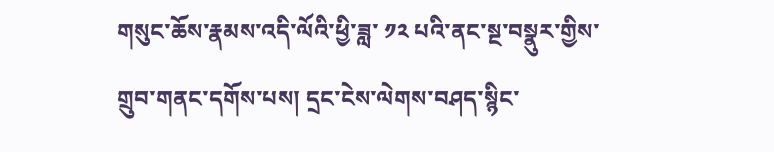གསུང་ཆོས་རྣམས་འདི་ལོའི་ཕྱི་ཟླ་ ༡༢ པའི་ནང་སྔ་བསྣུར་གྱིས་གྲུབ་གནང་དགོས་པས། དྲང་ངེས་ལེགས་བཤད་སྙིང་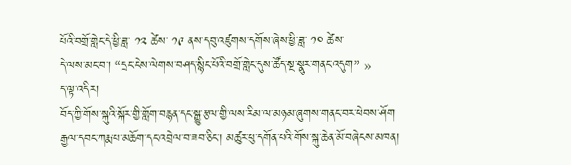པོའི་བགྲོ་གླེང་དེ་ཕྱི་ཟླ་ ༡༢ ཚེས་ ༡༩ ནས་དབུ་འཛུགས་དགོས་ཞེས་ཕྱི་ཟླ་ ༡༠ ཚེས་
དེ་ལས་མང་བ་། “དྲང་ངེས་ལེགས་བཤད་སྙིང་པོའི་བགྲོ་གླེང་དུས་ཚོད་སྔ་སྣུར་གནང་འདུག” »
ད་ལྟ་འདིར།
བོད་ཀྱི་གོས་སྐུའི་སྐོར་གྱི་གློག་བརྙན་དང་སྒྱུ་རྩལ་གྱི་ལས་རིམ་ལ་མཉམ་ཞུགས་གནང་བར་ཕེབས་ཤོག
རྒྱལ་དབང་ཀརྨ་པ་མཆོག་དང་འབྲེལ་བ་ཟབ་ཅིང་། མཚུར་ཕུ་དགོན་པའི་གོས་སྐུ་ཆེན་མོ་བཞེངས་མཁན།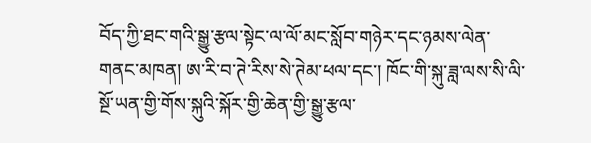བོད་ཀྱི་ཐང་གའི་སྒྱུ་རྩལ་སྟེང་ལ་ལོ་མང་སློབ་གཉེར་དང་ཉམས་ལེན་གནང་མཁན། ཨ་རི་བ་ཊེ་རིས་སེ་ཊེམ་ཕལ་དང་། ཁོང་གི་སྐུ་ཟླ་ལས་སི་ལི་སྔོ་ཡན་གྱི་གོས་སྐུའི་སྐོར་གྱི་ཆེན་གྱི་སྒྱུ་རྩལ་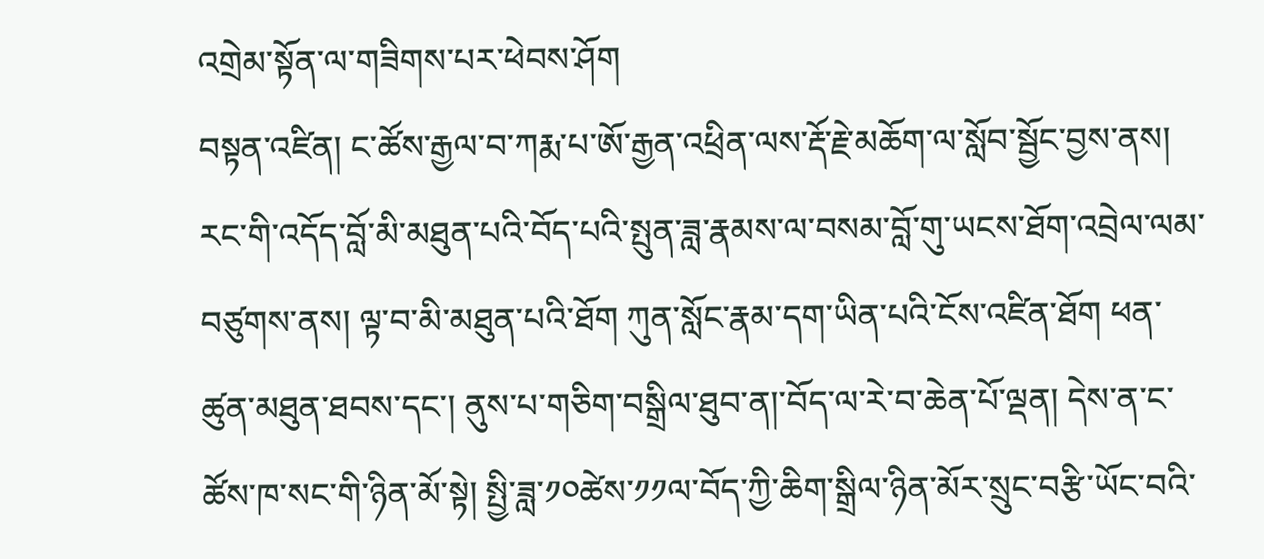འགྲེམ་སྟོན་ལ་གཟིགས་པར་ཕེབས་ཤོག
བསྟན་འཛིན། ང་ཚོས་རྒྱལ་བ་ཀརྨ་པ་ཨོ་རྒྱན་འཕྲིན་ལས་རྡོ་རྗེ་མཆོག་ལ་སློབ་སྦྱོང་བྱས་ནས། རང་གི་འདོད་བློ་མི་མཐུན་པའི་བོད་པའི་སྤུན་ཟླ་རྣམས་ལ་བསམ་བློ་གུ་ཡངས་ཐོག་འབྲེལ་ལམ་བཙུགས་ནས། ལྟ་བ་མི་མཐུན་པའི་ཐོག ཀུན་སློང་རྣམ་དག་ཡིན་པའི་ངོས་འཛིན་ཐོག ཕན་ཚུན་མཐུན་ཐབས་དང་། ནུས་པ་གཅིག་བསྒྲིལ་ཐུབ་ན།་བོད་ལ་རེ་བ་ཆེན་པོ་ལྡན། དེས་ན་ང་ཚོས་ཁ་སང་གི་ཉིན་མོ་སྟེ། སྤྱི་ཟླ་༡༠ཚེས་༡༡ལ་བོད་ཀྱི་ཆིག་སྒྲིལ་ཉིན་མོར་སྲུང་བརྩི་ཡོང་བའི་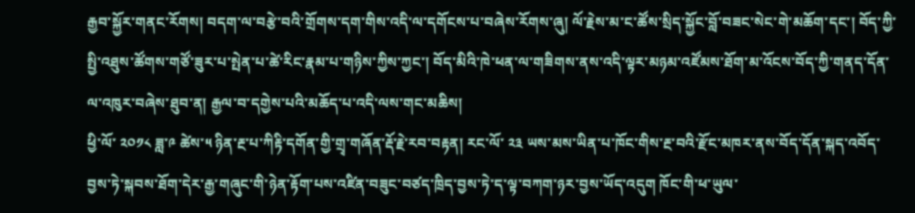རྒྱབ་སྐྱོར་གནང་རོགས། བདག་ལ་བརྩེ་བའི་གྲོགས་དག་གིས་འདི་ལ་དགོངས་པ་བཞེས་རོགས་ཞུ། ལོ་རྗེས་མ་ང་ཚོས་སྲིད་སྐྱོང་བློ་བཟང་སེང་གེ་མཆོག་དང་། བོད་ཀྱི་སྤྱི་འཐུས་ཚོགས་གཙོ་ཟུར་པ་སྤེན་པ་ཚེ་རིང་རྣམ་པ་གཉིས་ཀྱིས་ཀྱང་། བོད་མིའི་ཁེ་ཕན་ལ་གཟིགས་ནས་འདི་ལྟར་མཉམ་འཛོམས་ཐོག་མ་འོངས་བོད་ཀྱི་གནད་དོན་ལ་འཁུར་བཞེས་ཐུབ་ན། རྒྱལ་བ་དགྱེས་པའི་མཆོད་པ་འདི་ལས་གང་མཆིས།
ཕྱི་ལོ་ ༢༠༡༨ ཟླ་༩ ཚེས་༥ ཉིན་རྔ་པ་ཀིརྟི་དགོན་གྱི་གྲྭ་གཞོན་རྡོ་རྗེ་རབ་བརྟན། རང་ལོ་ ༢༣ ཡས་མས་ཡིན་པ་ཁོང་གིས་རྔ་བའི་རྫོང་མཁར་ནས་བོད་དོན་སྐད་འབོད་བྱས་ཏེ་སྐབས་ཐོག་དེར་རྒྱ་གཞུང་གི་ཉེན་རྟོག་པས་འཛིན་བཟུང་བཙད་ཁྲིད་བྱས་ཏེ་ད་ལྟ་བཀག་ཉར་བྱས་ཡོད་འདུག ཁོང་གི་ཕ་ཡུལ་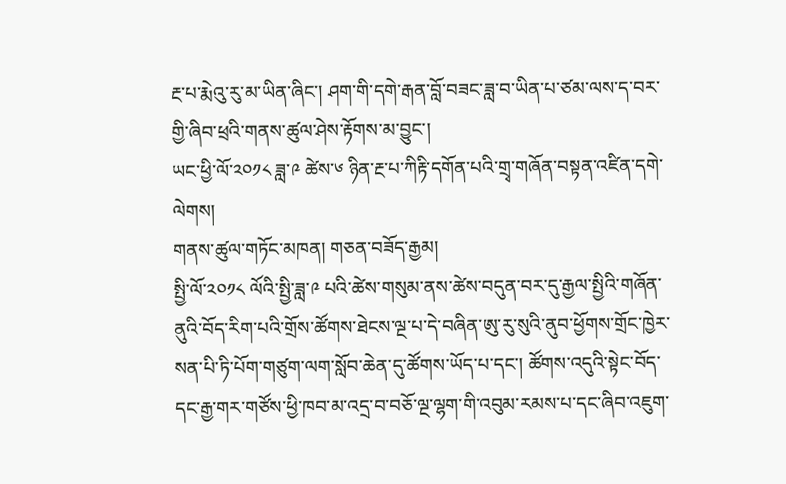རྔ་པ་རྨེའུ་རུ་མ་ཡིན་ཞིང་། ཤག་གི་དགེ་རྒན་བློ་བཟང་ཟླ་བ་ཡིན་པ་ཙམ་ལས་ད་བར་གྱི་ཞིབ་ཕྲའི་གནས་ཚུལ་ཤེས་རྟོགས་མ་བྱུང་།
ཡང་ཕྱི་ལོ་༢༠༡༨ ཟླ་༩ ཚེས་༦ ཉིན་རྔ་པ་ཀིརྟི་དགོན་པའི་གྲྭ་གཞོན་བསྟན་འཛིན་དགེ་ལེགས།
གནས་ཚུལ་གཏོང་མཁན། གཅན་བཟོད་རྒྱམ།
སྤྱི་ལོ་༢༠༡༨ ལོའི་སྤྱི་ཟླ་༩ པའི་ཚེས་གསུམ་ནས་ཚེས་བདུན་བར་དུ་རྒྱལ་སྤྱིའི་གཞོན་ནུའི་བོད་རིག་པའི་གྲོས་ཚོགས་ཐེངས་ལྔ་པ་དེ་བཞིན་ཨུ་རུ་སུའི་ནུབ་ཕྱོགས་གྲོང་ཁྱེར་སན་པི་ཏི་པོག་གཙུག་ལག་སློབ་ཆེན་དུ་ཚོགས་ཡོད་པ་དང་། ཚོགས་འདུའི་སྟེང་བོད་དང་རྒྱ་གར་གཙོས་ཕྱི་ཁབ་མ་འདྲ་བ་བཅོ་ལྔ་ལྷག་གི་འབུམ་རམས་པ་དང་ཞིབ་འཇུག་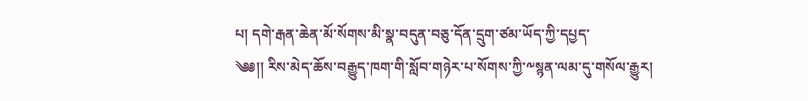པ། དགེ་རྒན་ཆེན་མོ་སོགས་མི་སྣ་བདུན་བཅུ་དོན་དྲུག་ཙམ་ཡོད་ཀྱི་དཔྱད་
༄༅།། རིས་མེད་ཆོས་བརྒྱུད་ཁག་གི་སློབ་གཉེར་པ་སོགས་ཀྱི་༸སྙན་ལམ་དུ་གསོལ་རྒྱུར།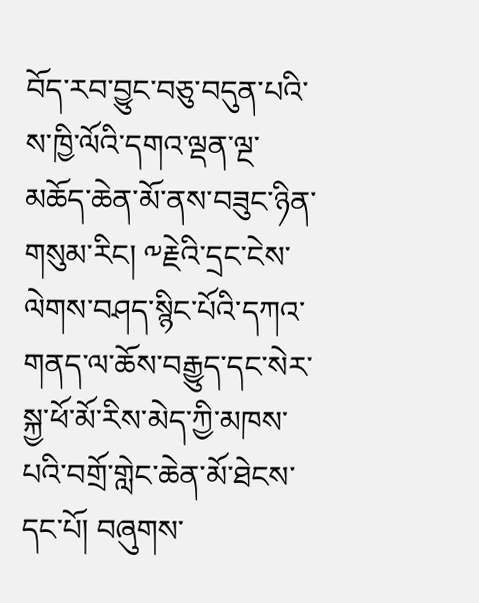བོད་རབ་བྱུང་བཅུ་བདུན་པའི་ས་ཁྱི་ལོའི་དགའ་ལྡན་ལྔ་མཆོད་ཆེན་མོ་ནས་བཟུང་ཉིན་གསུམ་རིང། ༸རྗེའི་དྲང་ངེས་ལེགས་བཤད་སྙིང་པོའི་དཀའ་གནད་ལ་ཆོས་བརྒྱུད་དང་སེར་སྐྱ་ཕོ་མོ་རིས་མེད་ཀྱི་མཁས་པའི་བགྲོ་གླེང་ཆེན་མོ་ཐེངས་དང་པོ། བཞུགས་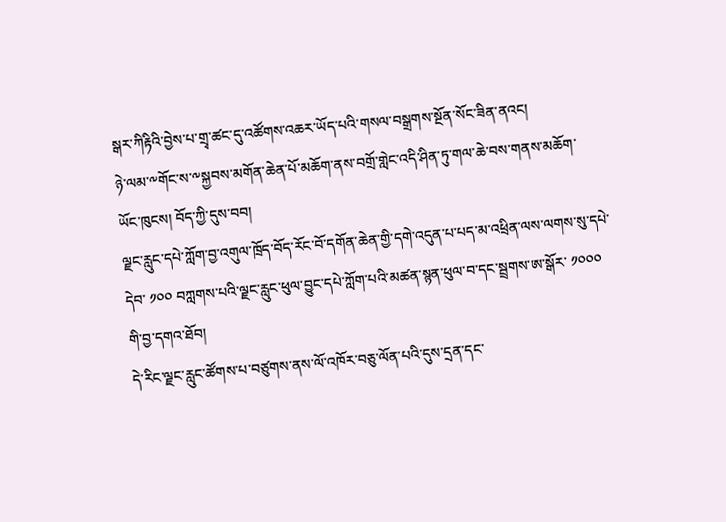སྒར་ཀིརྟིའི་བྱེས་པ་གྲྭ་ཚང་དུ་འཚོགས་འཆར་ཡོད་པའི་གསལ་བསྒྲགས་སྔོན་སོང་ཟིན་ནའང།
ཉེ་ལམ་༸གོང་ས་༸སྐྱབས་མགོན་ཆེན་པོ་མཆོག་ནས་བགྲོ་གླེང་འདི་ཤིན་ཏུ་གལ་ཆེ་བས་གནས་མཆོག་
ཡོང་ཁུངས། བོད་ཀྱི་དུས་བབ།
ལྗང་རླུང་དཔེ་ཀློག་བྱ་འགུལ་ཁྲོད་བོད་རོང་བོ་དགོན་ཆེན་གྱི་དགེ་འདུན་པ་པད་མ་འཕྲིན་ལས་ལགས་སུ་དཔེ་དེབ་ ༡༠༠ བཀླགས་པའི་ལྗང་རླུང་ཕུལ་བྱུང་དཔེ་ཀློག་པའི་མཚན་སྙན་ཕུལ་བ་དང་སྦྲགས་ཨ་སྒོར་ ༡༠༠༠ གི་བྱ་དགའ་ཐོབ།
དེ་རིང་ལྗང་རླུང་ཚོགས་པ་བཙུགས་ནས་ལོ་འཁོར་བཅུ་ལོན་པའི་དུས་དྲན་དང་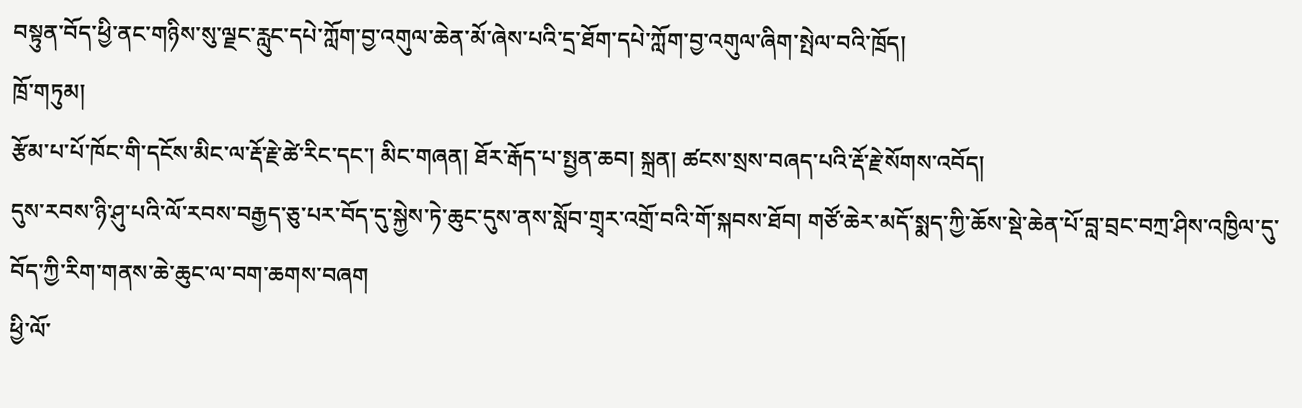བསྟུན་བོད་ཕྱི་ནང་གཉིས་སུ་ལྗང་རླུང་དཔེ་ཀློག་བྱ་འགུལ་ཆེན་མོ་ཞེས་པའི་དྲ་ཐོག་དཔེ་ཀློག་བྱ་འགུལ་ཞིག་སྤེལ་བའི་ཁྲོད།
ཁྲོ་གཏུམ།
རྩོམ་པ་པོ་ཁོང་གི་དངོས་མིང་ལ་རྡོ་རྗེ་ཚེ་རིང་དང་། མིང་གཞན། ཐོར་རྒོད་པ་སྤྱན་ཆབ། སྐྲན། ཚངས་སྲས་བཞད་པའི་རྡོ་རྗེ་སོགས་འབོད།
དུས་རབས་ཉི་ཤུ་པའི་ལོ་རབས་བརྒྱད་ཅུ་པར་བོད་དུ་སྐྱེས་ཏེ་ཆུང་དུས་ནས་སློབ་གྲྭར་འགྲོ་བའི་གོ་སྐབས་ཐོབ། གཙོ་ཆེར་མདོ་སྨད་ཀྱི་ཆོས་སྡེ་ཆེན་པོ་བླ་བྲང་བཀྲ་ཤིས་འཁྱིལ་དུ་བོད་ཀྱི་རིག་གནས་ཆེ་ཆུང་ལ་བག་ཆགས་བཞག
ཕྱི་ལོ་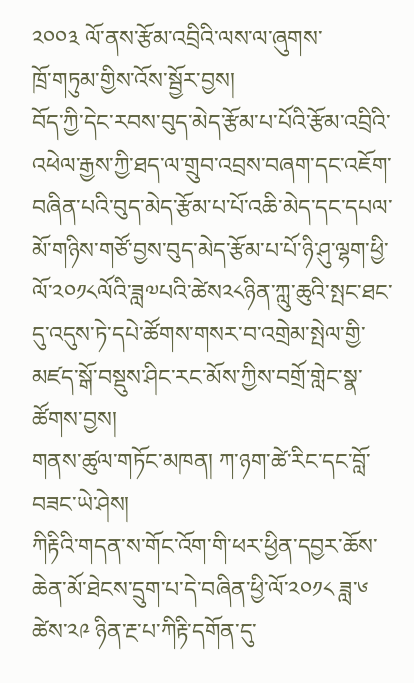༢༠༠༣ ལོ་ནས་རྩོམ་འབྲིའི་ལས་ལ་ཞུགས་
ཁྲོ་གཏུམ་གྱིས་འོས་སྦྱོར་བྱས།
བོད་ཀྱི་དེང་རབས་བུད་མེད་རྩོམ་པ་པོའི་རྩོམ་འབྲིའི་འཕེལ་རྒྱས་ཀྱི་ཐད་ལ་གྲུབ་འབྲས་བཞག་དང་འཇོག་བཞིན་པའི་བུད་མེད་རྩོམ་པ་པོ་འཆི་མེད་དང་དཔལ་མོ་གཉིས་གཙོ་བྱས་བུད་མེད་རྩོམ་པ་པོ་ཉི་ཤུ་ལྷག་ཕྱི་ལོ་༢༠༡༨ལོའི་ཟླ༧པའི་ཚེས༢༨ཉིན་ཀླུ་ཆུའི་སྤང་ཐང་དུ་འདུས་ཏེ་དཔེ་ཚོགས་གསར་བ་འགྲེམ་སྤེལ་གྱི་མཛད་སྒོ་བསྡུས་ཤིང་རང་མོས་ཀྱིས་བགྲོ་གླེང་སྣ་ཚོགས་བྱས།
གནས་ཚུལ་གཏོང་མཁན། ཀ་ཉག་ཚེ་རིང་དང་བློ་བཟང་ཡེ་ཤེས།
ཀིརྟིའི་གདན་ས་གོང་འོག་གི་ཕར་ཕྱིན་དབྱར་ཆོས་ཆེན་མོ་ཐེངས་དྲུག་པ་དེ་བཞིན་ཕྱི་ལོ་༢༠༡༨ ཟླ་༦ ཚེས་༢༩ ཉིན་རྔ་པ་ཀིརྟི་དགོན་དུ་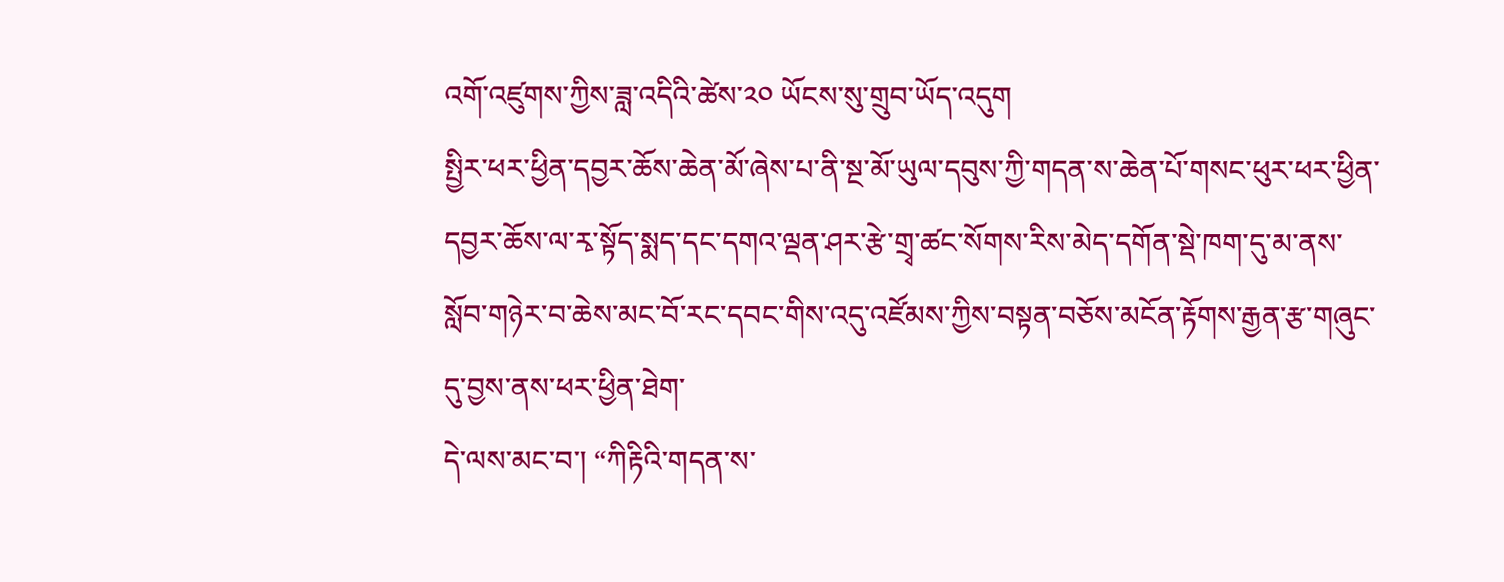འགོ་འཛུགས་ཀྱིས་ཟླ་འདིའི་ཚེས་༢༠ ཡོངས་སུ་གྲུབ་ཡོད་འདུག
སྤྱིར་ཕར་ཕྱིན་དབྱར་ཆོས་ཆེན་མོ་ཞེས་པ་ནི་སྔ་མོ་ཡུལ་དབུས་ཀྱི་གདན་ས་ཆེན་པོ་གསང་ཕུར་ཕར་ཕྱིན་དབྱར་ཆོས་ལ་རྭ་སྟོད་སྨད་དང་དགའ་ལྡན་ཤར་རྩེ་གྲྭ་ཚང་སོགས་རིས་མེད་དགོན་སྡེ་ཁག་དུ་མ་ནས་སློབ་གཉེར་བ་ཆེས་མང་བོ་རང་དབང་གིས་འདུ་འཛོམས་ཀྱིས་བསྟན་བཅོས་མངོན་རྟོགས་རྒྱན་རྩ་གཞུང་དུ་བྱས་ནས་ཕར་ཕྱིན་ཐེག་
དེ་ལས་མང་བ་། “ཀིརྟིའི་གདན་ས་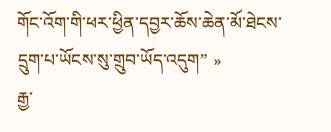གོང་འོག་གི་ཕར་ཕྱིན་དབྱར་ཆོས་ཆེན་མོ་ཐེངས་དྲུག་པ་ཡོངས་སུ་གྲུབ་ཡོད་འདུག” »
རྒྱ་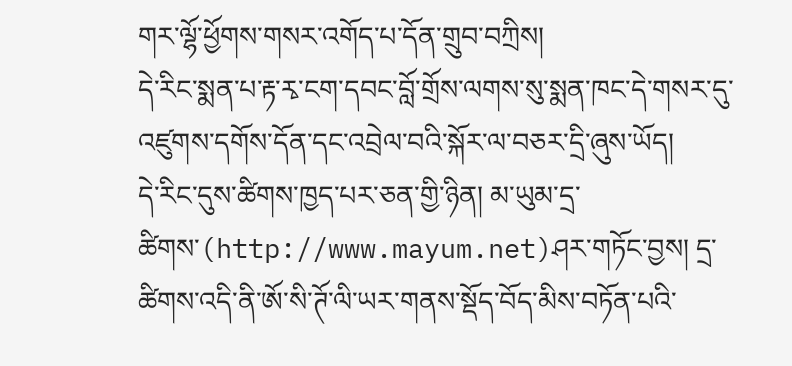གར་ལྷོ་ཕྱོགས་གསར་འགོད་པ་དོན་གྲུབ་བཀྲིས།
དེ་རིང་སྨན་པ་རྟ་རྭ་ངག་དབང་བློ་གྲོས་ལགས་སུ་སྨན་ཁང་དེ་གསར་དུ་འཛུགས་དགོས་དོན་དང་འབྲེལ་བའི་སྐོར་ལ་བཅར་དྲི་ཞུས་ཡོད།
དེ་རིང་དུས་ཚིགས་ཁྱད་པར་ཅན་གྱི་ཉིན། མ་ཡུམ་དྲ་ཚིགས་(http://www.mayum.net)ཤར་གཏོང་བྱས། དྲ་ཚིགས་འདི་ནི་ཨོ་སི་ཊོ་ལི་ཡར་གནས་སྡོད་བོད་མིས་བཏོན་པའི་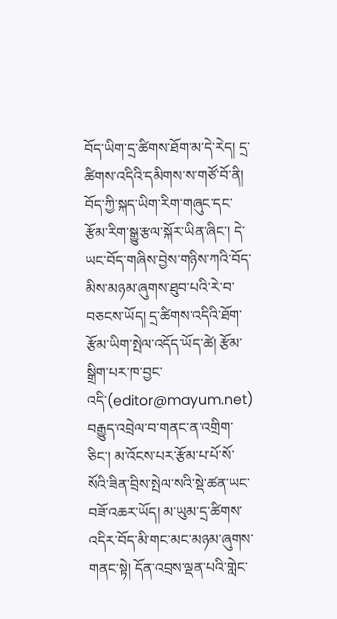བོད་ཡིག་དྲ་ཚིགས་ཐོག་མ་དེ་རེད། དྲ་ཚིགས་འདིའི་དམིགས་ས་གཙོ་བོ་ནི། བོད་ཀྱི་སྐད་ཡིག་རིག་གཞུང་དང་རྩོམ་རིག་སྒྱུ་རྩལ་སྐོར་ཡིན་ཞིང་། དེ་ཡང་བོད་གཞིས་བྱེས་གཉིས་ཀའི་བོད་མིས་མཉམ་ཞུགས་ཐུབ་པའི་རེ་བ་བཅངས་ཡོད། དྲ་ཚིགས་འདིའི་ཐོག་རྩོམ་ཡིག་སྤེལ་འདོད་ཡོད་ཚེ། རྩོམ་སྒྲིག་པར་ཁ་བྱང་འདི་(editor@mayum.net) བརྒྱུད་འབྲེལ་བ་གནང་ན་འགྲིག་ཅིང་། མ་འོངས་པར་རྩོམ་པ་པོ་སོ་སོའི་ཟིན་བྲིས་སྤེལ་སའི་སྡེ་ཚན་ཡང་བཟོ་འཆར་ཡོད། མ་ཡུམ་དྲ་ཚིགས་འདིར་བོད་མི་གང་མང་མཉམ་ཞུགས་གནང་སྟེ། དོན་འབྲས་ལྡན་པའི་གླེང་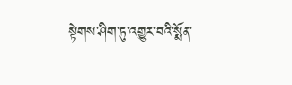སྟེགས་ཤིག་ཏུ་འགྱུར་བའི་སྨོན་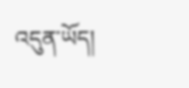འདུན་ཡོད།